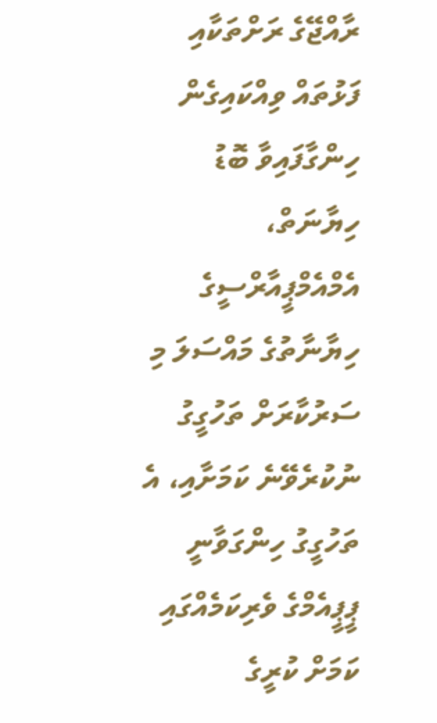ރާއްޖޭގެ ރަށްތަކާއި ފަޅުތައް ވިއްކައިގެން ހިންގާފައިވާ ބޮޑު ހިޔާނަތް، އެމްއެމްޕީއާރްސީގެ ހިޔާނާތުގެ މައްސަލަ މި ސަރުކާރަށް ތަހުގީގު ނުކުރެވޭނެ ކަމަށާއި، އެ ތަހުގީގު ހިންގަވާނީ ޕީޕީއެމްގެ ވެރިކަމެއްގައި ކަމަށް ކުރީގެ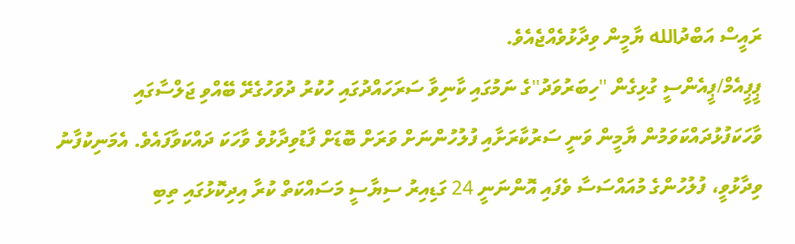ރައީސް އަބްދުالله ޔާމީން ވިދާޅުވެއްޖެއެވެ.
ޕީޕީއެމް/ޕީއެންސީ ގުޅިގެން ''ހިބަރުވަދު''ގެ ނަމުގައި ކާނިވާ ސަރަހައްދުގައި ހުކުރު ދުވަހުގެރޭ ބޭއްވި ޖަލްސާގައި ވާހަކަފުޅުދައްކަވަމުން ޔާމީން ވަނީ ސަރުކާރަށާއި ފުލުހުންނަށް ވަރަށް ބޮޑަށް ފާޑުވިދާޅުވެ ވާހަކަ ދައްކަވާފައެވެ. އެމަނިކުފާނު ވިދާޅުވީ، ފުލުހުންގެ މުއައްސަސާ ވެފައި އޮންނަނީ 24 ގަޑިއިރު ސިޔާސީ މަސައްކަތް ކުރާ އިދިކޮޅުގައި ތިބި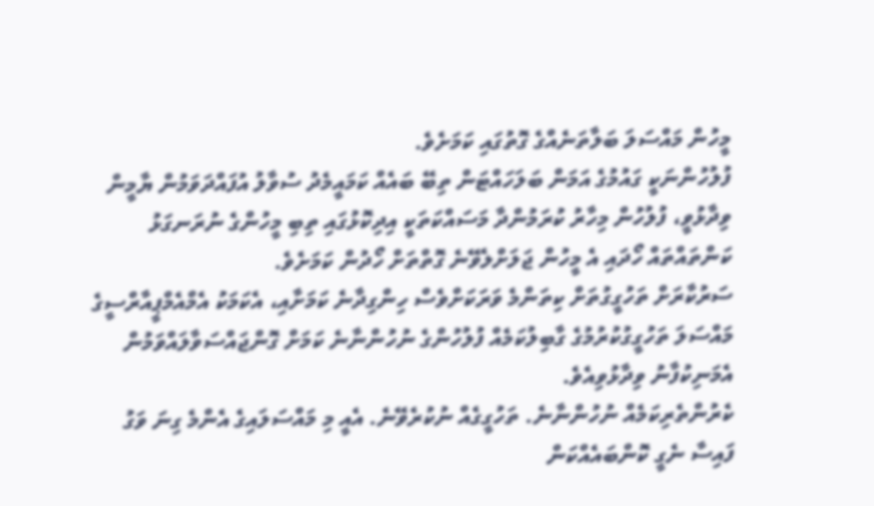މީހުން މައްސަލަ ބަލާތަނެއްގެ ގޮތުގައި ކަމަށެވެ.
ފުލުހުންނަކީ ގައުމުގެ އަމަން ބަލަހައްޓަން ތިބޭ ބައެއް ކަމައީމެދު ސުވާލު އުފައްދަވަމުން ޔާމީން ވިދާޅުވީ، ފުލުހުން މިހާރު ކުރަމުންދާ މަސައްކަތަކީ އިދިކޮޅުގައި ތިބި މީހުންގެ ނުރަނގަޅު ކަންތައްތައް ހޯދައި އެ މީހުން ޖަލަށްލެވޭނެ ގޮތްތަށް ހޯދުން ކަމަށެވެ.
ސަރުކާރަށް ތަހުގީގުތަށް ކިތަންމެ ވަރަކަށްވެސް ހިންގިދާނެ ކަމަށާއި، އެކަމަކު އެމްއެމްޕީއާރްސީގެ މައްސަލަ ތަހުގީގުކުރުމުގެ ގާބިލުކަމެއް ފުލުހުންގެ ނުހުންނާނެ ކަމަށް ގޮންޖައްސަވާލައްވަމުން އެމަނިކުފާނު ވިދާޅުވިއެވެ.
ކެރުންތެރިކަމެއް ނުހުންނާނެ. ތަހުގީގެއް ނުކުރެވޭނެ. އެއީ މި މައްސަލައިގެ އެންމެ ގިނަ ވަގު ފައިސާ ނެގީ ކޮންބައެއްކަން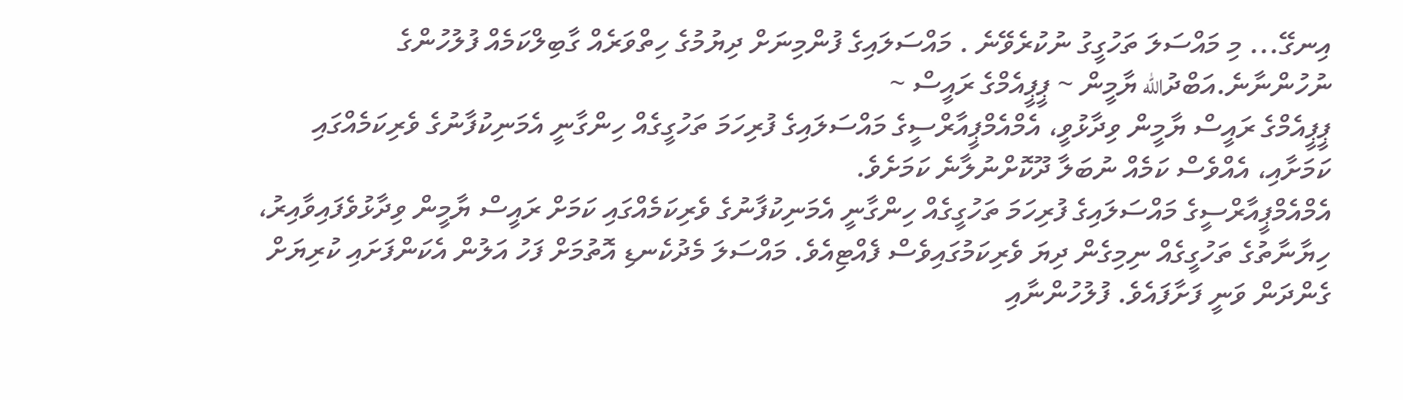އިނގޭ... މި މައްސަލަ ތަހުގީގު ނުކުރެވޭނެ . މައްސަލައިގެ ފުންމިނަށް ދިޔުމުގެ ހިތްވަރެއް ގާބިލްކަމެއް ފުލުހުންގެ ނުހުންނާނެ.އަބްދުالله ޔާމީން ~ ޕީޕީއެމްގެ ރައީސް ~
ޕީޕީއެމްގެ ރައީސް ޔާމީން ވިދާޅުވީ، އެމްއެމްޕީއާރްސީގެ މައްސަލައިގެ ފުރިހަމަ ތަހުގީގެއް ހިންގާނީ އެމަނިކުފާނުގެ ވެރިކަމެއްގައި ކަމަށާއި، އެއްވެސް ކަމެއް ނުބަލާ ދޫކޮށްނުލާނެ ކަމަށެވެ.
އެމްއެމްޕީއާރްސީގެ މައްސަލައިގެ ފުރިހަމަ ތަހުގީގެއް ހިންގާނީ އެމަނިކުފާނުގެ ވެރިކަމެއްގައި ކަމަށް ރައީސް ޔާމީން ވިދާޅުވެފައިވާއިރު، ހިޔާނާތުގެ ތަހުގީގެއް ނިމިގެން ދިޔަ ވެރިކަމުގައިވެސް ފެއްޓިއެވެ. މައްސަލަ މެދުކެނޑި އޮތުމަށް ފަހު އަލުން އެކަންފަށައި ކުރިޔަށް ގެންދަން ވަނީ ފަށާފައެވެ. ފުލުހުންނާއި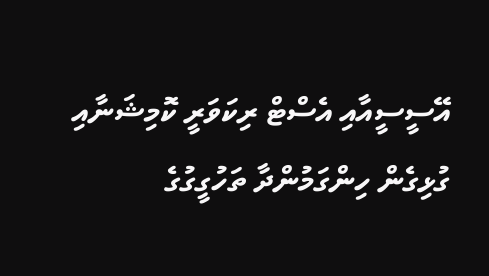އޭސީސީއާއި އެސްޓް ރިކަވަރީ ކޮމިޝަނާއި ގުޅިގެން ހިންގަމުންދާ ތަހުގީގުގެ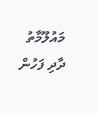މައުލޫމާތު ދާދި ފަހުން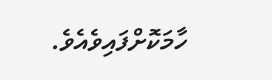ހާމަކޮށްފައިވެއެވެ.